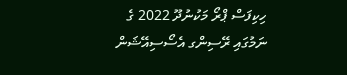ހިކިފަސް ޕްރޯ މަކުނުދޫ 2022 ގެ ނަމުގައި ރޭސިންގ އެސޯސިއޭޝަން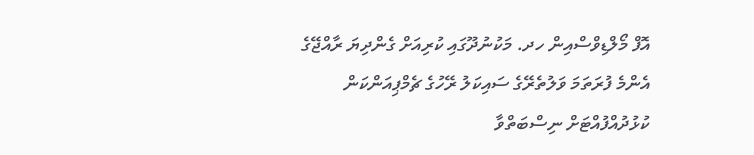އޮފް މޯލްޑިވްސްއިން ހދ. މަކުނުދޫގައި ކުރިއަށް ގެންދިޔަ ރާއްޖޭގެ އެންމެ ފުރަތަމަ ވަލުތެރޭގެ ސައިކަލު ރޭހުގެ ޗެމްޕިއަންކަން ކުޅުދުއްފުއްޓަށް ނިސްބަތްވާ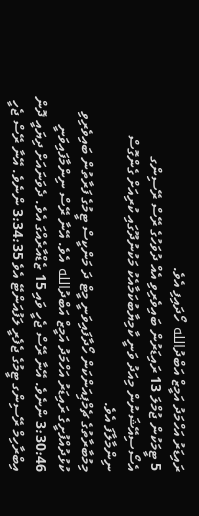ރައިޑަރު އަހްމަދު އަމީޒް އަބްދުالله ހޯދައިފި އެވެ.
5 ޓީމަކުން ޖުމްލަ 13 ރައިޑަރުން ބައިވެރިވި އެއް ދުވަހުގެ ރޭސް ރޭސިންގ އެސޯސިއޭޝަނުން މިއަދު ވަނީ ކާމިޔާބުކަމާއެކު މަކުނުދޫގައި ކުރިއަށް ގެންގޮސް ނިންމާލާފަ އެވެ.
މިމުބާރާތުގެ ޗެމްޕިއަންކަން ހޯދާފައިވަނީ މީޓް ދަ މަންކީސް ޓީމުގެ ފަރާތުން ބައިވެރިވި ކުޅުދުއްފުށީގެ ރައިޑަރު އަހްމަދު އަމީޒް އަބްދުالله އެވެ. އޭނާ ރޭސް ނިންމާފައިވަނީ 3:30:46 ންނެވެ. އޭނާ ރޭސް ޖެހީ ވައި 15 ޒެޑްއާރެއްގަ އެވެ. ދެވަނައަށް ދިޔައީ ދޮން އިބްރާހިމް ރޭސިންގ ޓީމުގެ ޖެފެރީ ލަފުއަންޓޭ އެވެ 3:34:35 ންނެވެ. އޭނާ ރޭސް ޖެހީ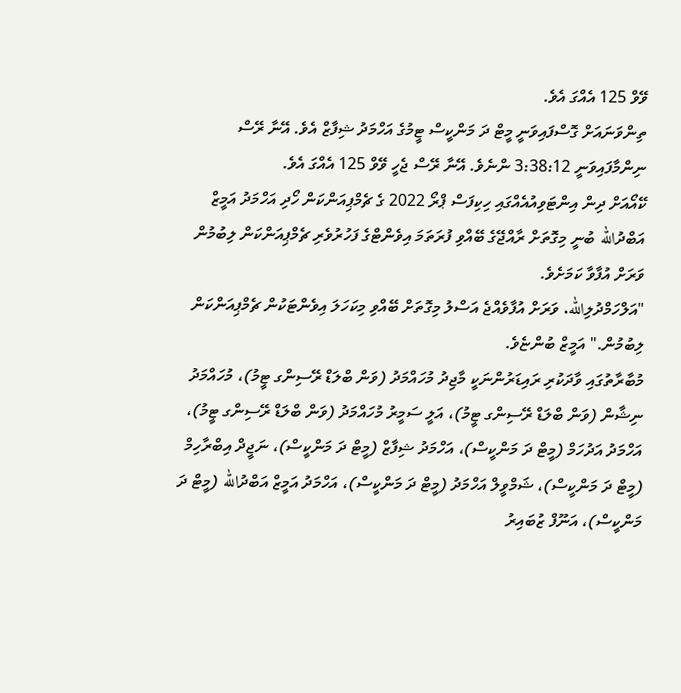ވޭވް 125 އެއްގަ އެވެ.
ތިންވަނައަށް ގޮސްފައިވަނީ މީޓް ދަ މަންކީސް ޓީމުގެ އަހްމަދު ޝިފާޒް އެވެ. އޭނާ ރޭސް ނިންމާފައިވަނީ 3:38:12 ންނެވެ. އޭނާ ރޭސް ޖެހީ ވޭވް 125 އެއްގަ އެވެ.
ކޭއޯއަށް ދިން އިންޓަވިއުއެއްގައި ހިކިފަސް ޕްރޯ 2022 ގެ ޗެމްޕިއަންކަން ހޯދި އަހްމަދު އަމީޒް އަބްދުالله ބުނީ މިގޮތަށް ރާއްޖޭގެ ބޭއްވި ފުރަތަމަ އިވެންޓްގެ ފަހުރުވެރި ޗެމްޕިއަންކަން ލިބުމުން ވަރަށް އުފާވާ ކަމަށެވެ.
"އަލްހަމްދުލިالله. ވަރަށް އުފާވެއްޖެ އަސްލު މިގޮތަށް ބޭއްވި މިކަހަލަ އިވެންޓަކުން ޗެމްޕިއަންކަން ލިބުމުން." އަމީޒް ބުންޏެވެ.
މުބާރާތުގައި ވާދަކުރި ރައިޑަރުންނަކީ މާޖިދު މުހައްމަދު (ވަން ބްލަޑް ރޭސިންގ ޓީމު)، މުހައްމަދު ނިޝާން (ވަން ބްލަޑް ރޭސިންގ ޓީމު)، އަލީ ސަމީރު މުހައްމަދު (ވަން ބްލަޑް ރޭސިންގ ޓީމު)، އަހްމަދު އަދުހަމް (މީޓް ދަ މަންކީސް)، އަހްމަދު ޝިފާޒް (މީޓް ދަ މަންކީސް)، ނަޖީދް އިބްރާހިމް (މީޓް ދަ މަންކީސް)، ޝަމްވީލް އަހްމަދު (މީޓް ދަ މަންކީސް)، އަހްމަދު އަމީޒް އަބްދުالله (މީޓް ދަ މަންކީސް)، އަނޫފް ޒުބައިރު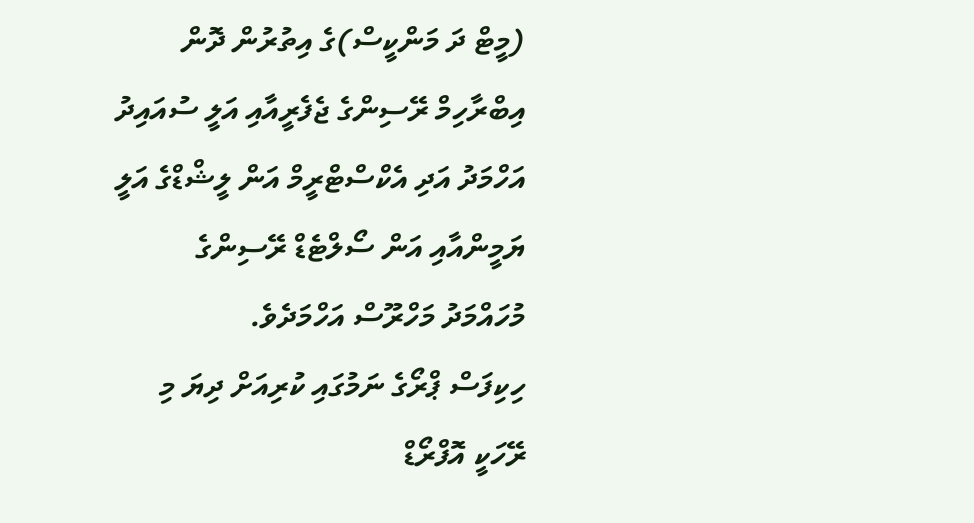(މީޓް ދަ މަންކީސް)ގެ އިތުރުން ދޮން އިބްރާހިމް ރޭސިންގެ ޖެފެރީއާއި އަލީ ސުއައިދު އަހްމަދު އަދި އެކްސްޓްރީމް އަން ލީޝްޑްގެ އަލީ ޔަމީންއާއި އަން ސޯލްޓެޑް ރޭސިންގެ މުހައްމަދު މަހްރޫސް އަހްމަދެވެ.
ހިކިފަސް ޕްރޯގެ ނަމުގައި ކުރިއަށް ދިޔަ މި ރޭހަކީ އޮފްރޯޑް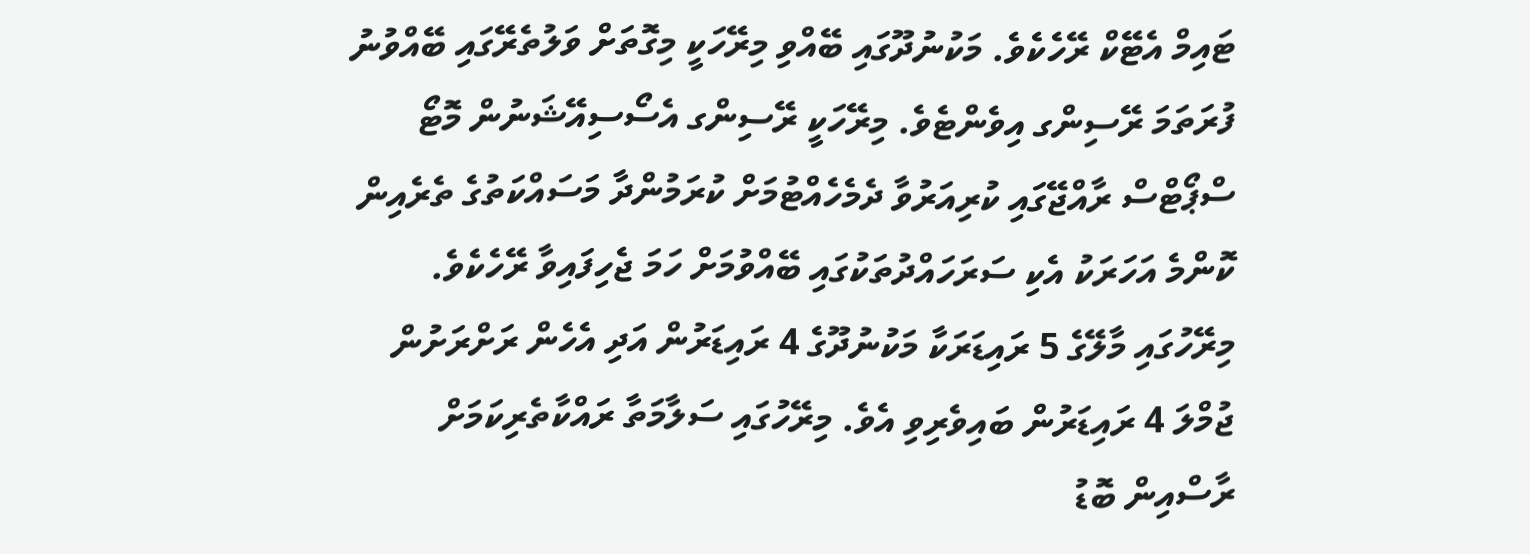ޓައިމް އެޓޭކް ރޭހެކެވެ. މަކުނުދޫގައި ބޭއްވި މިރޭހަކީ މިގޮތަށް ވަލުތެރޭގައި ބޭއްވުނު ފުރަތަމަ ރޭސިންގ އިވެންޓެވެ. މިރޭހަކީ ރޭސިންގ އެސޯސިއޭޝަނުން މޮޓޯ ސްޕޯޓްސް ރާއްޖޭގައި ކުރިއަރުވާ ދެމެހެއްޓުމަށް ކުރަމުންދާ މަސައްކަތުގެ ތެރެއިން ކޮންމެ އަހަރަކު އެކި ސަރަހައްދުތަކުގައި ބޭއްވުމަށް ހަމަ ޖެހިފައިވާ ރޭހެކެވެ.
މިރޭހުގައި މާލޭގެ 5 ރައިޑަރަކާ މަކުނުދޫގެ 4 ރައިޑަރުން އަދި އެހެން ރަށްރަށުން ޖުމްލަ 4 ރައިޑަރުން ބައިވެރިވި އެވެ. މިރޭހުގައި ސަލާމަތާ ރައްކާތެރިކަމަށް ރާސްއިން ބޮޑު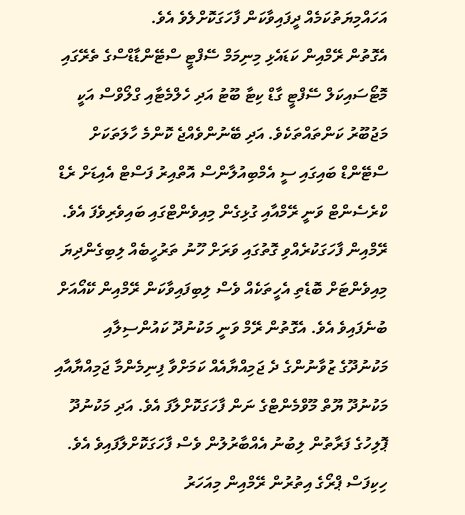އަހައްމިޔަތުކަމެއް ދީފައިވާކަން ފާހަގަކޮށްލެވެ އެވެ.
އެގޮތުން ރޭމްއިން ކަޑައެޅި މިނިމަމް ސޭފްޓީ ސްޓޭންޑާޑްސްގެ ތެރޭގައި މޮޓޯސައިކަލް ސޭފްޓީ ގާޑް ކިޓާ ބޫޓު އަދި ހެލްމެޓާއި ގްލޯވްސް އަކީ މަޖުބޫރު ކަންތައްތަކެވެ. އަދި ބޭނުންވެއްޖެ ކޮންމެ ހާލަތަކަށް ސްޓޭންޑް ބައިގައި ސީ އެމްބިއުލާންސް އޮތްއިރު ފަސްޓް އެއިޑަށް ރެޑް ކްރެސެންޓް ވަނީ ރޭމްއާއި ގުޅިގެން މިއިވެންޓްގައި ބައިވެރިވެފަ އެވެ.
ރޭމްއިން ފާހަގަކުރެއްވި ގޮތުގައި ވަރަށް ހޫނު ތަރުހީބެއް ލިބިގެންދިޔަ މިއިވެންޓަށް ބޮޑެތި އެހީތަކެއް ވެސް ލިބިފައިވާކަން ރޭމްއިން ކޭއޯއަށް ބުނެފައިވެ އެވެ. އެގޮތުން ރޭމް ވަނީ މަކުނުދޫ ކައުންސިލާއި މަކުނުދޫގެ ޒުވާނުންގެ ދެ ޖަމިއްޔާއެއް ކަމަށްވާ ފިނިމެންމާ ޖަމިއްޔާއާއި މަކުނުދޫ ޔޫތް މޫވްމެންޓްގެ ނަން ފާހަގަކޮށްލާފަ އެވެ. އަދި މަކުނުދޫ ޕޮލިހުގެ ފަރާތުން ލިބުނު އެއްބާރުލުން ވެސް ފާހަގަކޮށްލާފައިވެ އެވެ.
ހިކިފަސް ޕްރޯގެ އިތުރުން ރޭމްއިން މިއަހަރު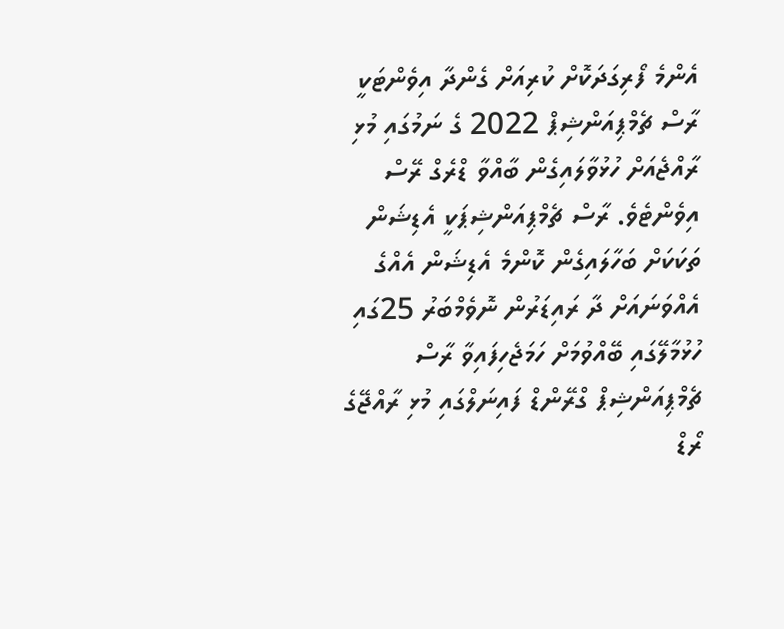އެންމެ ފޯރިގަދަކޮށް ކުރިއަށް ގެންދާ އިވެންޓަކީ ރާސް ޗެމްޕިއަންޝިޕް 2022 ގެ ނަމުގައި މުޅި ރާއްޖެއަށް ހުޅުވާލައިގެން ބާއްވާ ޑްރެގް ރޭސް އިވެންޓެވެ. ރާސް ޗެމްޕިއަންޝިޕަކީ އެޑިޝަން ތަކަކަށް ބަހާލައިގެން ކޮންމެ އެޑިޝަން އެއްގެ އެއްވަނައަށް ދާ ރައިޑަރުން ނޮވެމްބަރު 25ގައި ހުޅުމާލޭގައި ބޭއްވުމަށް ހަމަޖެހިފައިވާ ރާސް ޗެމްޕިއަންޝިޕް ގްރޭންޑް ފައިނަލްގައި މުޅި ރާއްޖޭގެ ރޯޑް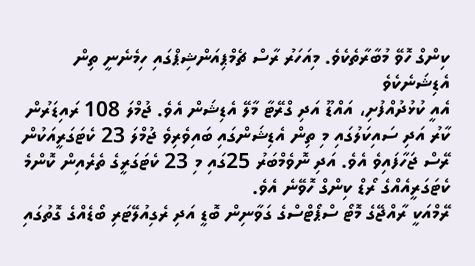ކިންގް ހޮވޭ މުބާރާތެކެވެ. މިއަހަރު ރާސް ޗެމްޕިއަންޝިޕްގައި ހިމެނެނީ ތިން އެޑިޝަނެކެވެ
އެއީ ކުޅުދުއްފުށި، އައްޑޫ އަދި ގްރޭޓާ މާލޭ އެޑިޝަން އެވެ. ޖުމްލަ 108 ރައިޑަރުން ކާރު އަދި ސައިކަލުގައި މި ތިން އެޑިޝަންގައި ބައިވެރިވެ ޖުމްލަ 23 ކެޓަގަރީއަކުން ރޭސް ޖަހާފައިވެ އެވެ. އަދި ނޮވެމްބަރު 25ގައި މި 23 ކެޓަގަރީގެ ތެރެއިން ކޮންމެ ކެޓަގަރީއެއްގެ ރޯޑް ކިންގް ހޮވޭނެ އެވެ.
ރޭމްއަކީ ރާއްޖޭގެ މޮޓޯ ސްޕޯޓްސްގެ ގަވާނިން ބޮޑީ އަދި ރެގިއުލޭޓަރި ބޯޑެއްގެ ގޮތުގައި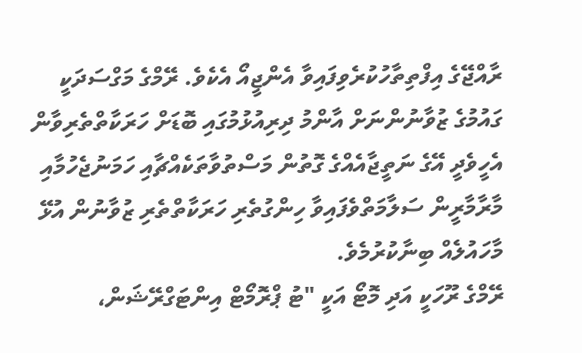ރާއްޖޭގެ އިފްތިތާހުކުރެވިފައިވާ އެންޖީއޯ އެކެވެ. ރޭމްގެ މަގްސަދަކީ ގައުމުގެ ޒުވާނުންނަށް އާންމު ދިރިއުޅުމުގައި ބޮޑަށް ހަރަކާތްތެރިވާން އެހީވެދީ އޭގެ ނަތީޖާއެއްގެ ގޮތުން މަސްތުވާތަކެއްޗާއި ހަމަނުޖެހުމާއި މާރާމާރީން ސަލާމަތްވެފައިވާ ހިންގުތެރި ހަރަކާތްތެރި ޒުވާނުން އުޅޭ މާހައުލެއް ބިނާކުރުމެވެ.
ރޭމްގެ ރޫހަކީ އަދި މޮޓޯ އަކީ "ޓު ޕްރޮމޯޓް އިންޓަގްރޭޝަން،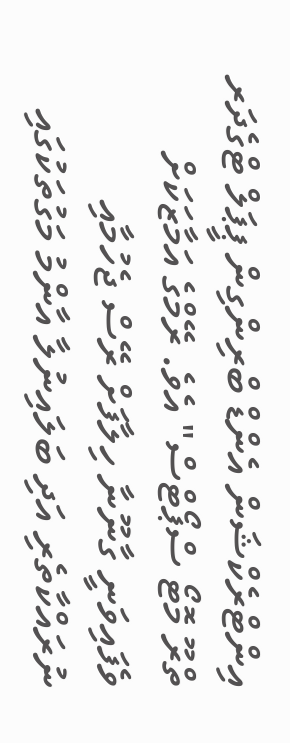އިންޓްރެކްޝަން އެންޑް ބްރިންގިން ޕީޕަލް ޓްގެދަރ ތްރޫ މޮޓޯ ސްޕޯޓްސް" އެވެ. ރޭމްގެ އަމާޒަކަށް ވެފައިވަނީ ގާނޫނާ ހިލާފަށް ރޭސް ޖެހުމާއި ނުރައްކާތެރި އަދި ބަލައިނުލާ އާންމު މަގުތަކުގައި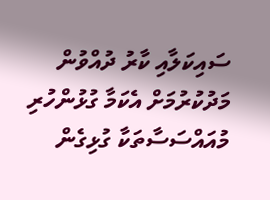ސައިކަލާއި ކާރު ދުއްވުން މަދުކުރުމަށް އެކަމާ ގުޅުންހުރި މުއައްސަސާތަކާ ގުޅިގެން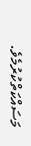މަސައްކަތްކުރުމެވެ.